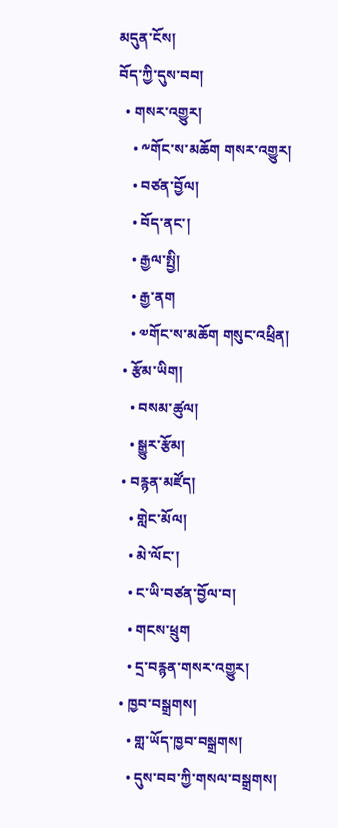མདུན་ངོས།
བོད་ཀྱི་དུས་བབ།
  • གསར་འགྱུར།
    • ༸གོང་ས་མཆོག གསར་འགྱུར།
    • བཙན་བྱོལ།
    • བོད་ནང་།
    • རྒྱལ་སྤྱི།
    • རྒྱ་ནག
    • ༧གོང་ས་མཆོག གསུང་འཕྲིན།
  • རྩོམ་ཡིག།
    • བསམ་ཚུལ།
    • སྒྱུར་རྩོམ།
  • བརྙན་མཛོད།
    • གླེང་མོལ།
    • མེ་ལོང་།
    • ང་ཡི་བཙན་བྱོལ་བ།
    • གངས་ཕྲུག
    • དྲ་བརྙན་གསར་འགྱུར།
  • ཁྱབ་བསྒྲགས།
    • གླ་ཡོད་ཁྱབ་བསྒྲགས།
    • དུས་བབ་ཀྱི་གསལ་བསྒྲགས།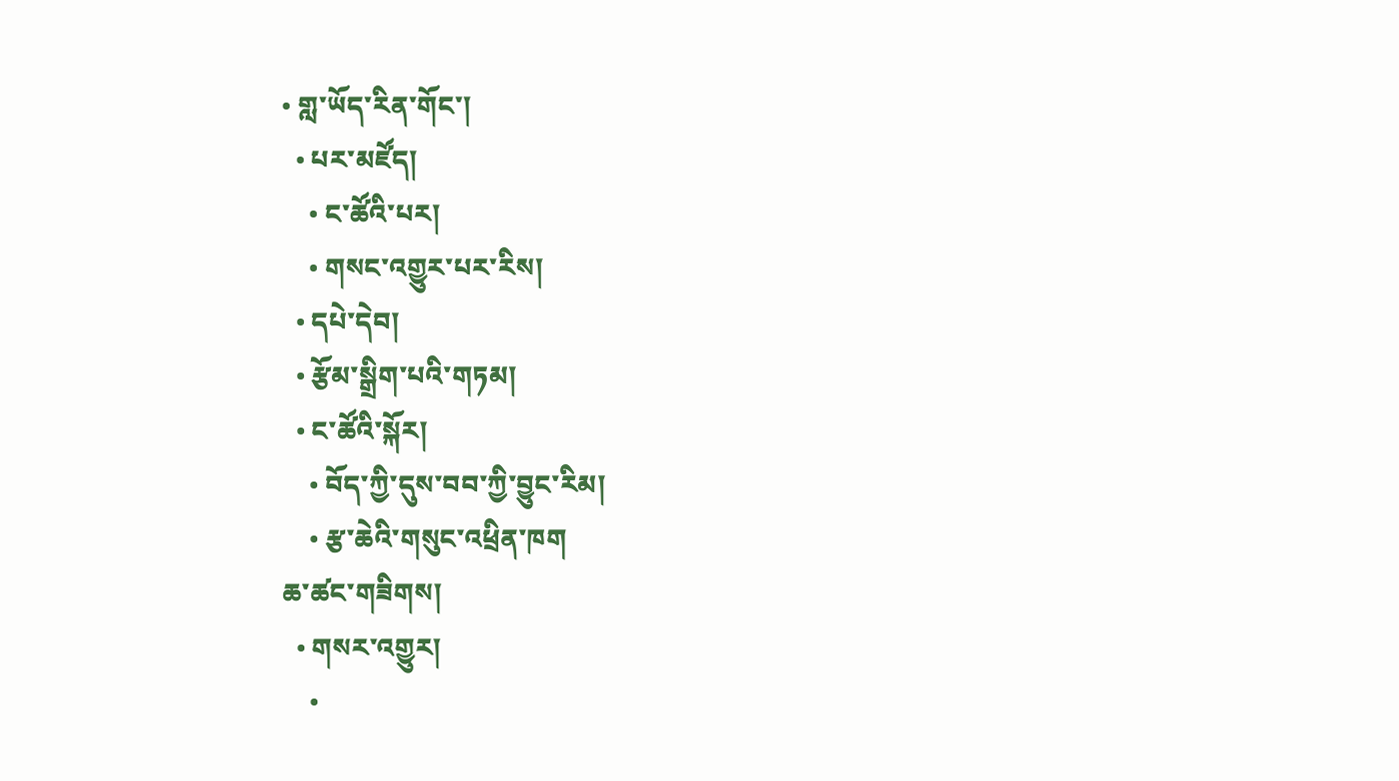• གླ་ཡོད་རིན་གོང་།
  • པར་མཛོད།
    • ང་ཚོའི་པར།
    • གསང་འགྱུར་པར་རིས།
  • དཔེ་དེབ།
  • རྩོམ་སྒྲིག་པའི་གཏམ།
  • ང་ཚོའི་སྐོར།
    • བོད་ཀྱི་དུས་བབ་ཀྱི་བྱུང་རིམ།
    • རྩ་ཆེའི་གསུང་འཕྲིན་ཁག
ཆ་ཚང་གཟིགས།
  • གསར་འགྱུར།
    •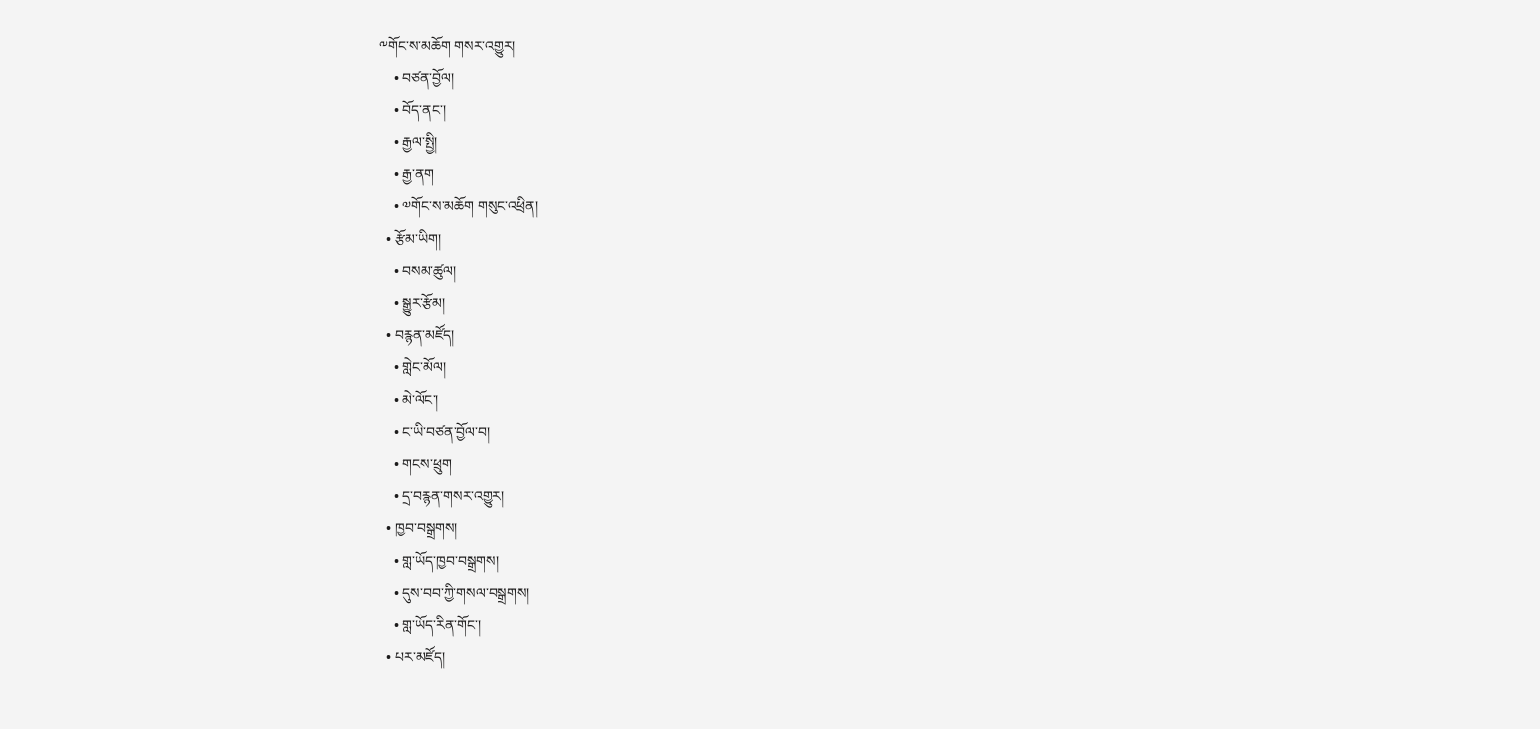༸གོང་ས་མཆོག གསར་འགྱུར།
    • བཙན་བྱོལ།
    • བོད་ནང་།
    • རྒྱལ་སྤྱི།
    • རྒྱ་ནག
    • ༧གོང་ས་མཆོག གསུང་འཕྲིན།
  • རྩོམ་ཡིག།
    • བསམ་ཚུལ།
    • སྒྱུར་རྩོམ།
  • བརྙན་མཛོད།
    • གླེང་མོལ།
    • མེ་ལོང་།
    • ང་ཡི་བཙན་བྱོལ་བ།
    • གངས་ཕྲུག
    • དྲ་བརྙན་གསར་འགྱུར།
  • ཁྱབ་བསྒྲགས།
    • གླ་ཡོད་ཁྱབ་བསྒྲགས།
    • དུས་བབ་ཀྱི་གསལ་བསྒྲགས།
    • གླ་ཡོད་རིན་གོང་།
  • པར་མཛོད།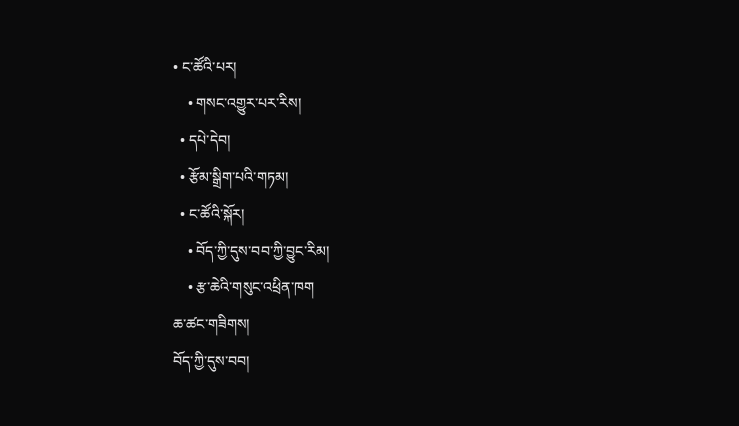• ང་ཚོའི་པར།
    • གསང་འགྱུར་པར་རིས།
  • དཔེ་དེབ།
  • རྩོམ་སྒྲིག་པའི་གཏམ།
  • ང་ཚོའི་སྐོར།
    • བོད་ཀྱི་དུས་བབ་ཀྱི་བྱུང་རིམ།
    • རྩ་ཆེའི་གསུང་འཕྲིན་ཁག
ཆ་ཚང་གཟིགས།
བོད་ཀྱི་དུས་བབ།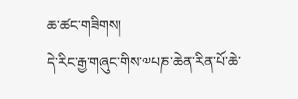ཆ་ཚང་གཟིགས།
དེ་རིང་རྒྱ་གཞུང་གིས་༧པཎ་ཆེན་རིན་པོ་ཆེ་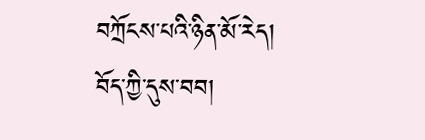བཀྲོངས་པའི་ཉིན་མོ་རེད།
བོད་ཀྱི་དུས་བབ།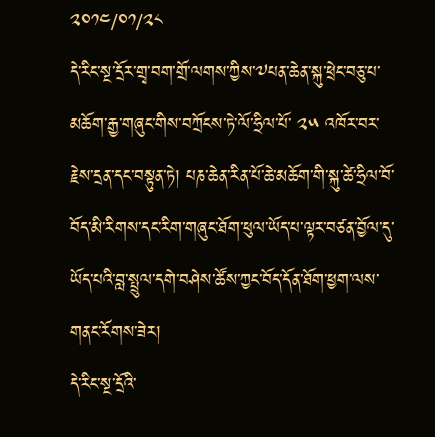༢༠༡༤/༠༡/༢༨
དེ་རིང་སྔ་དྲོར་གྲྭ་བག་གྲོ་ལགས་ཀྱིས་༧པན་ཆེན་སྐུ་ཕྲེང་བཅུ་པ་མཆོག་རྒྱ་གཞུང་གིས་བཀྲོངས་ཏེ་ལོ་ཧྲིལ་པོ་ ༢༥ འཁོར་བར་རྗེས་དྲན་དང་བསྟུན་ཏེ། པཎ་ཆེན་རིན་པོ་ཆེ་མཆོག་གི་སྐུ་ཚེ་ཧྲིལ་བོ་བོད་མི་རིགས་དང་རིག་གཞུང་ཐོག་ཕུལ་ཡོད་པ་ལྟར་བཙན་བྱོལ་དུ་ཡོད་པའི་བླ་སྤྲུལ་དགེ་བཤེས་ཚོས་ཀྱང་བོད་དོན་ཐོག་ཕྱག་ལས་གནང་རོགས་ཟེར།
དེ་རིང་སྔ་དྲོའི་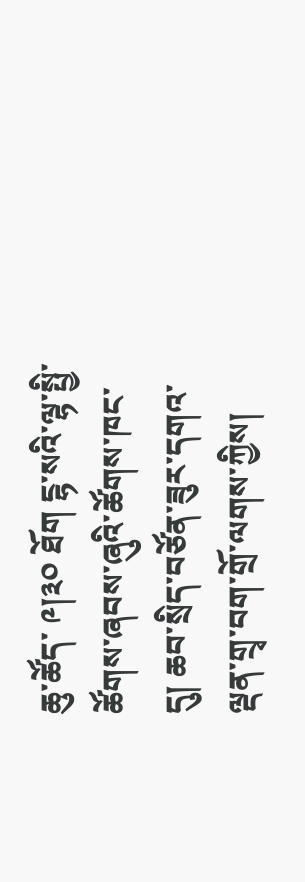ཆུ་ཚོད་ ༩།༣༠ ཐོག ངྷ་སའི་ལྷ་སྤྱི་ཚོགས་ཞབས་ཞུའི་ཚོགས་ཁང་དུ། ཆབ་སྲིད་བཙོན་ཟུར་དགའ་ལྡན་གྲྭ་བག་གྲོ་ལགས་ཀྱིས།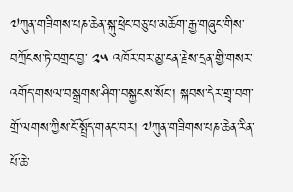༧ཀུན་གཟིགས་པཎ་ཆེན་སྐུ་ཕྲེང་བཅུ་པ་མཆོག་རྒྱ་གཞུང་གིས་བཀྲོངས་ཏེ་བགྲང་བྱ་ ༢༥ འཁོར་བར་མྱ་ངན་རྗེས་དྲན་གྱི་གསར་འགོད་གསལ་བསྒྲགས་ཤིག་བསྐྱངས་སོང་། སྐབས་དེར་གྲྭ་བག་གྲོ་ལགས་ཀྱིས་ངོ་སྤྲོད་གནང་བར། ༧ཀུན་གཟིགས་པཎ་ཆེན་རིན་པོ་ཆེ་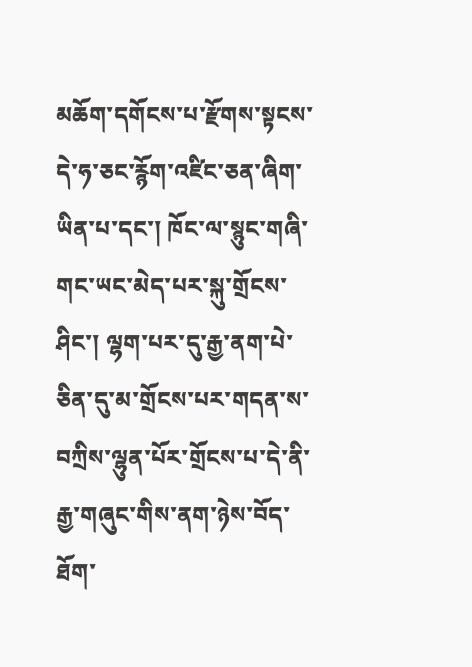མཆོག་དགོངས་པ་རྫོགས་སྟངས་དེ་ཧ་ཅང་རྙོག་འཛིང་ཅན་ཞིག་ཡིན་པ་དང་། ཁོང་ལ་སྙུང་གཞི་གང་ཡང་མེད་པར་སྐུ་གྲོངས་ཤིང་། ལྷག་པར་དུ་རྒྱ་ནག་པེ་ཅིན་དུ་མ་གྲོངས་པར་གདན་ས་བཀྲིས་ལྷུན་པོར་གྲོངས་པ་དེ་ནི་རྒྱ་གཞུང་གིས་ནག་ཉེས་བོད་ཐོག་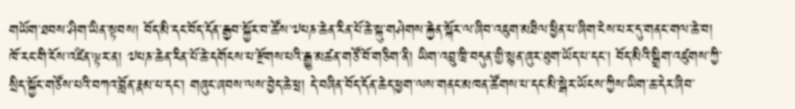གཡོག་ཐབས་ཤིག་ཡིན་སྟབས། བོད་མི་དང་བོད་དོན་རྒྱབ་སྐྱོར་བ་ཚོས་༧པཎ་ཆེན་རིན་པོ་ཆེ་སྐུ་གཤེགས་རྐྱེན་སྐོར་ལ་ཞིབ་འཇུག་མཐིལ་ཕྱིན་པ་ཞིག་ངེས་པར་དུ་གནང་གལ་ཆེ་བ། ཁོ་རང་གི་ངོས་འཛིན་ལྟར་ན། ༧པཎ་ཆེན་རིན་པོ་ཆེ་དགོངས་པ་རྫོགས་པའི་རྒྱུ་མཚན་གཙོ་བོ་གཅིག་ནི། ཡིག་འབྲུ་ཁྲི་བདུན་གྱི་སྙན་ཞུར་ཐུག་ཡོད་པ་དང་། བོད་མིའི་སྒྲིག་འཛུགས་ཀྱི་སྲིད་སྐྱོང་གཙོས་པའི་བཀའ་བློན་རྣམ་པ་དང་། གཞུང་ཞབས་ལས་བྱེད་ཆེ་ཕྲ། དེ་བཞིན་བོད་དོན་ཆེད་ཕྱག་ལས་གནང་མཁན་ཚོགས་པ་དང་མི་སྒེར་ཡོངས་ཀྱིས་ཡིག་ཆ་དེར་ཞིབ་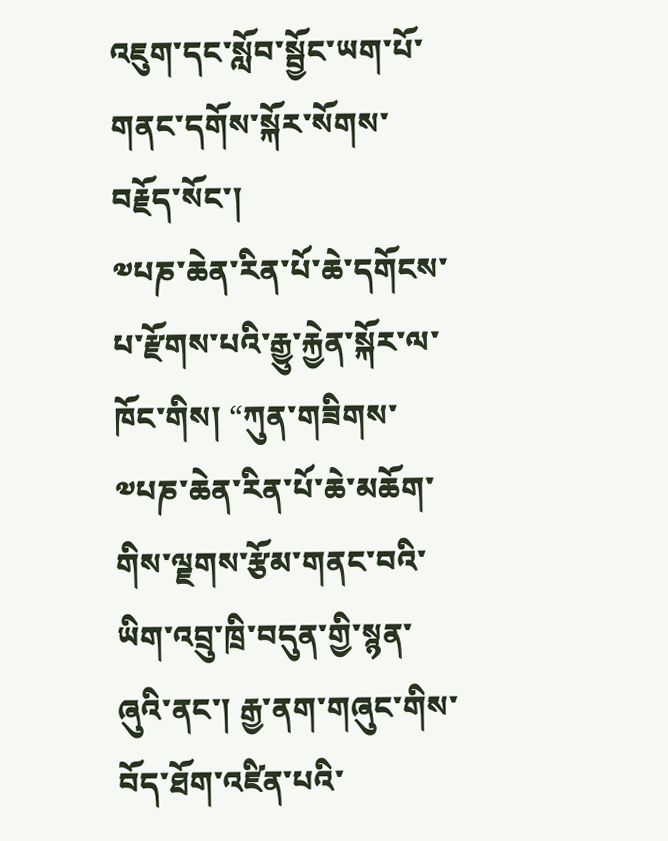འཇུག་དང་སློབ་སྦྱོང་ཡག་པོ་གནང་དགོས་སྐོར་སོགས་བརྗོད་སོང་།
༧པཎ་ཆེན་རིན་པོ་ཆེ་དགོངས་པ་རྫོགས་པའི་རྒྱུ་རྐྱེན་སྐོར་ལ་ཁོང་གིས། “ཀུན་གཟིགས་༧པཎ་ཆེན་རིན་པོ་ཆེ་མཆོག་གིས་ལྗགས་རྩོམ་གནང་བའི་ཡིག་འབྲུ་ཁྲི་བདུན་གྱི་སྙན་ཞུའི་ནང་། རྒྱ་ནག་གཞུང་གིས་བོད་ཐོག་འཛིན་པའི་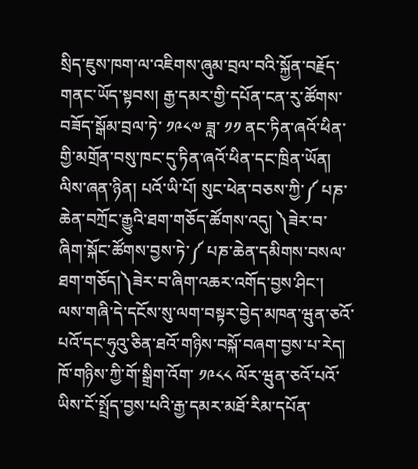སྲིད་ཇུས་ཁག་ལ་འཇིགས་ཞུམ་བྲལ་བའི་སྐྱོན་བརྗོད་གནང་ཡོད་སྟབས། རྒྱ་དམར་གྱི་དཔོན་ངན་རུ་ཚོགས་བཟོད་སྒོམ་བྲལ་ཏེ་ ༡༩༨༧ ཟླ་ ༡༡ ནང་ཏིན་ཞའོ་ཕིན་གྱི་མགྲོན་བསུ་ཁང་དུ་ཏིན་ཞའོ་ཕིན་དང་ཁྲིན་ཡོན། ལིས་ཞན་ཉིན། པའོ་ཡི་པོ། སུང་ཕེན་བཅས་ཀྱི་༼ པཎ་ཆེན་བཀྲོང་རྒྱུའི་ཐག་གཅོད་ཚོགས་འདུ། ༽ཟེར་བ་ཞིག་སྐོང་ཚོགས་བྱས་ཏེ་༼ པཎ་ཆེན་དམིགས་བསལ་ཐག་གཅོད།༽ཟེར་བ་ཞིག་འཆར་འགོད་བྱས་ཤིང་། ལས་གཞི་དེ་དངོས་སུ་ལག་བསྟར་བྱེད་མཁན་ཝུན་ཅའོ་པའོ་དང་ཧུའུ་ཅིན་ཐའོ་གཉིས་བསྐོ་བཞག་བྱས་པ་རེད། ཁོ་གཉིས་ཀྱི་གོ་སྒྲིག་འོག་ ༡༩༨༨ ལོར་ཝུན་ཅའོ་པའོ་ཡིས་ངོ་སྤྲོད་བྱས་པའི་རྒྱ་དམར་མཐོ་རིམ་དཔོན་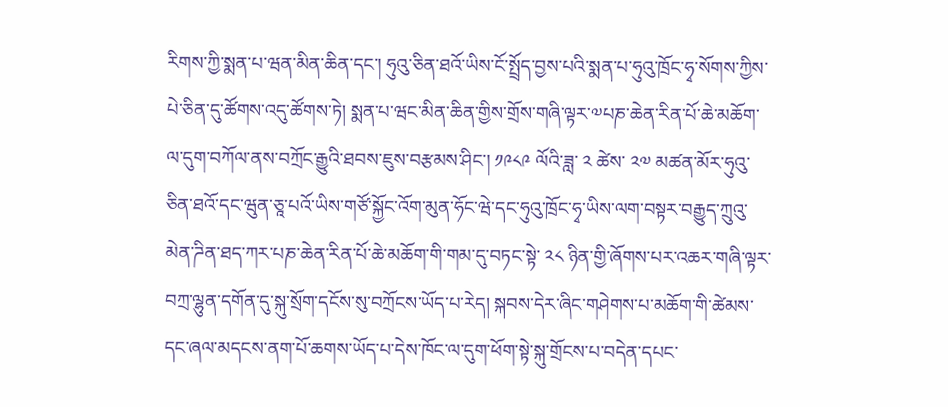རིགས་ཀྱི་སྨན་པ་ཝན་མིན་ཆིན་དང་། ཧུའུ་ཅིན་ཐའོ་ཡིས་ངོ་སྤྲོད་བྱས་པའི་སྨན་པ་ཧུའུ་ཁྲོང་ཧྭ་སོགས་ཀྱིས་པེ་ཅིན་དུ་ཚོགས་འདུ་ཚོགས་ཏེ། སྨན་པ་ཝང་མིན་ཆིན་གྱིས་གྲོས་གཞི་ལྟར་༧པཎ་ཆེན་རིན་པོ་ཆེ་མཆོག་ལ་དུག་བཀོལ་ནས་བཀྲོང་རྒྱུའི་ཐབས་ཇུས་བརྩམས་ཤིང་། ༡༩༨༩ ལོའི་ཟླ་ ༢ ཚེས་ ༢༧ མཚན་མོར་ཧུའུ་ཅིན་ཐའོ་དང་ཝུན་ཅཱ་པའོ་ཡིས་གཙོ་སྐྱོང་འོག་མུན་ཧོང་ཝེ་དང་ཧུའུ་ཁྲོང་ཧྭ་ཡིས་ལག་བསྟར་བརྒྱུད་ཀྲུའུ་མེན་ཌིན་ཐད་ཀར་པཎ་ཆེན་རིན་པོ་ཆེ་མཆོག་གི་གམ་དུ་བཏང་སྟེ་ ༢༨ ཉིན་གྱི་ཞོགས་པར་འཆར་གཞི་ལྟར་བཀྲ་ལྷུན་དགོན་དུ་སྐུ་སྲོག་དངོས་སུ་བཀྲོངས་ཡོད་པ་རེད། སྐབས་དེར་ཞིང་གཤེགས་པ་མཆོག་གི་ཚེམས་དང་ཞལ་མདངས་ནག་པོ་ཆགས་ཡོད་པ་དེས་ཁོང་ལ་དུག་ཕོག་སྟེ་སྐུ་གྲོངས་པ་བདེན་དཔང་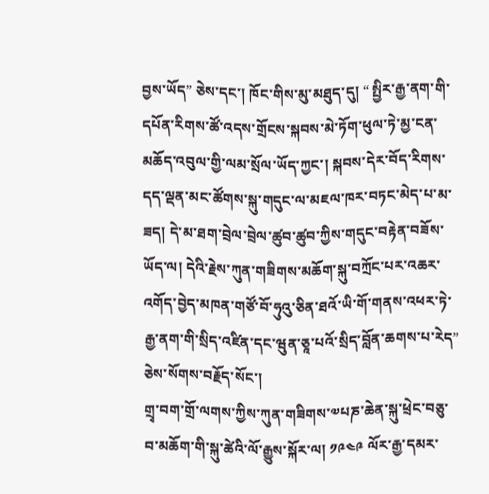བྱས་ཡོད” ཅེས་དང་། ཁོང་གིས་མུ་མཐུད་དུ། “ སྤྱིར་རྒྱ་ནག་གི་དཔོན་རིགས་ཚོ་འདས་གྲོངས་སྐབས་མེ་ཏོག་ཕུལ་ཏེ་མྱ་ངན་མཆོད་འབུལ་གྱི་ལམ་སྲོལ་ཡོད་ཀྱང་། སྐབས་དེར་བོད་རིགས་དད་ལྡན་མང་ཚོགས་སྐུ་གདུང་ལ་མཇལ་ཁར་བཏང་མེད་པ་མ་ཟད། དེ་མ་ཐག་བྲེལ་བྲེལ་ཚུབ་ཚུབ་ཀྱིས་གདུང་བརྟེན་བཟོས་ཡོད་ལ། དེའི་རྗེས་ཀུན་གཟིགས་མཆོག་སྐུ་བཀྲོང་པར་འཆར་འགོད་བྱེད་མཁན་གཙོ་བོ་ཧུའུ་ཅིན་ཐའོ་ཡི་གོ་གནས་འཕར་ཏེ་རྒྱ་ནག་གི་སྲིད་འཛིན་དང་ཝུན་ཅཱ་པའོ་སྲིད་བློན་ཆགས་པ་རེད” ཅེས་སོགས་བརྗོད་སོང་།
གྲྭ་བག་གྲོ་ལགས་ཀྱིས་ཀུན་གཟིགས་༧པཎ་ཆེན་སྐུ་ཕྲེང་བཅུ་བ་མཆོག་གི་སྐུ་ཚེའི་ལོ་རྒྱུས་སྐོར་ལ། ༡༩༤༩ ལོར་རྒྱ་དམར་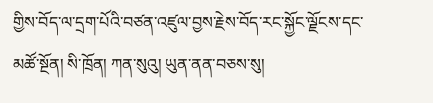གྱིས་བོད་ལ་དྲག་པོའི་བཙན་འཛུལ་བྱས་རྗེས་བོད་རང་སྐྱོང་ལྗོངས་དང་མཚོ་སྔོན། སི་ཁྲོན། ཀན་སུའུ། ཡུན་ནན་བཅས་སུ།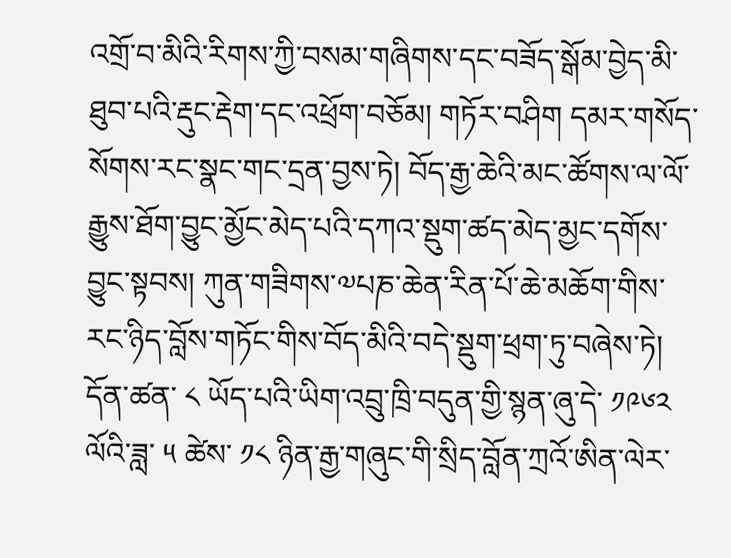འགྲོ་བ་མིའི་རིགས་ཀྱི་བསམ་གཞིགས་དང་བཟོད་སྒོམ་བྱེད་མི་ཐུབ་པའི་རྡུང་རྡེག་དང་འཕྲོག་བཅོམ། གཏོར་བཤིག དམར་གསོད་སོགས་རང་སྣང་གང་དྲན་བྱས་ཏེ། བོད་རྒྱ་ཆེའི་མང་ཚོགས་ལ་ལོ་རྒྱུས་ཐོག་བྱུང་མྱོང་མེད་པའི་དཀའ་སྡུག་ཚད་མེད་མྱང་དགོས་བྱུང་སྟབས། ཀུན་གཟིགས་༧པཎ་ཆེན་རིན་པོ་ཆེ་མཆོག་གིས་རང་ཉིད་བློས་གཏོང་གིས་བོད་མིའི་བདེ་སྡུག་ཕྲག་ཏུ་བཞེས་ཏེ། དོན་ཚན་ ༨ ཡོད་པའི་ཡིག་འབྲུ་ཁྲི་བདུན་གྱི་སྙན་ཞུ་དེ་ ༡༩༦༢ ལོའི་ཟླ་ ༥ ཚེས་ ༡༨ ཉིན་རྒྱ་གཞུང་གི་སྲིད་བློན་ཀྲའོ་ཨིན་ལེར་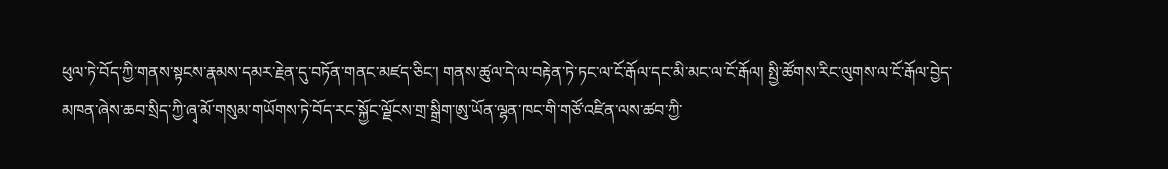ཕུལ་ཏེ་བོད་ཀྱི་གནས་སྟངས་རྣམས་དམར་རྗེན་དུ་བཏོན་གནང་མཛད་ཅིང་། གནས་ཚུལ་དེ་ལ་བརྟེན་ཏེ་ཏང་ལ་ངོ་རྒོལ་དང་མི་མང་ལ་ངོ་རྒོལ། སྤྱི་ཚོགས་རིང་ལུགས་ལ་ངོ་རྒོལ་བྱེད་མཁན་ཞེས་ཆབ་སྲིད་ཀྱི་ཞྭ་མོ་གསུམ་གཡོགས་ཏེ་བོད་རང་སྐྱོང་ལྗོངས་གྲ་སྒྲིག་ཨུ་ཡོན་ལྷན་ཁང་གི་གཙོ་འཛིན་ལས་ཚབ་ཀྱི་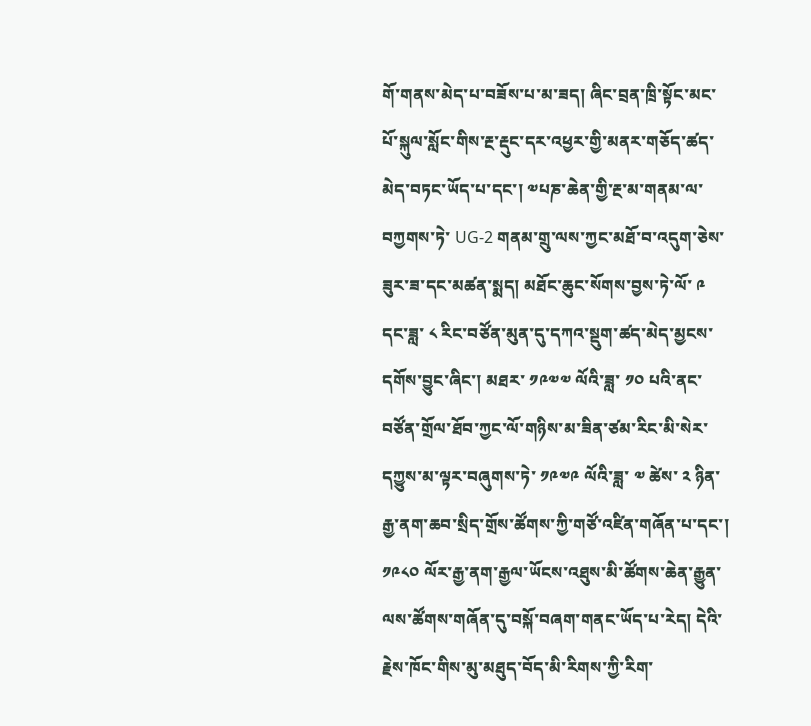གོ་གནས་མེད་པ་བཟོས་པ་མ་ཟད། ཞིང་བྲན་ཁྲི་སྟོང་མང་པོ་སྐུལ་སློང་གིས་རྔ་རྡུང་དར་འཕྱར་གྱི་མནར་གཅོད་ཚད་མེད་བཏང་ཡོད་པ་དང་། ༧པཎ་ཆེན་གྱི་རྔ་མ་གནམ་ལ་བཀྱགས་ཏེ་ UG-2 གནམ་གྲུ་ལས་ཀྱང་མཐོ་བ་འདུག་ཅེས་ཟུར་ཟ་དང་མཚན་སྨད། མཐོང་ཆུང་སོགས་བྱས་ཏེ་ལོ་ ༩ དང་ཟླ་ ༨ རིང་བཙོན་མུན་དུ་དཀའ་སྡུག་ཚད་མེད་མྱངས་དགོས་བྱུང་ཞིང་། མཐར་ ༡༩༧༧ ལོའི་ཟླ་ ༡༠ པའི་ནང་བཙོན་གྲོལ་ཐོབ་ཀྱང་ལོ་གཉིས་མ་ཟིན་ཙམ་རིང་མི་སེར་དཀྱུས་མ་ལྟར་བཞུགས་ཏེ་ ༡༩༧༩ ལོའི་ཟླ་ ༧ ཚེས་ ༢ ཉིན་རྒྱ་ནག་ཆབ་སྲིད་གྲོས་ཚོགས་ཀྱི་གཙོ་འཛིན་གཞོན་པ་དང་། ༡༩༨༠ ལོར་རྒྱ་ནག་རྒྱལ་ཡོངས་འཐུས་མི་ཚོགས་ཆེན་རྒྱུན་ལས་ཚོགས་གཞོན་དུ་བསྐོ་བཞག་གནང་ཡོད་པ་རེད། དེའི་རྗེས་ཁོང་གིས་མུ་མཐུད་བོད་མི་རིགས་ཀྱི་རིག་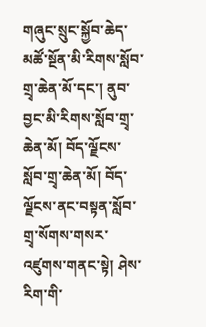གཞུང་སྲུང་སྐྱོབ་ཆེད་མཚོ་སྔོན་མི་རིགས་སློབ་གྲྭ་ཆེན་མོ་དང་། ནུབ་བྱང་མི་རིགས་སློབ་གྲྭ་ཆེན་མོ། བོད་ལྗོངས་སློབ་གྲྭ་ཆེན་མོ། བོད་ལྗོངས་ནང་བསྟན་སློབ་གྲྭ་སོགས་གསར་འཛུགས་གནང་སྟེ། ཤེས་རིག་གི་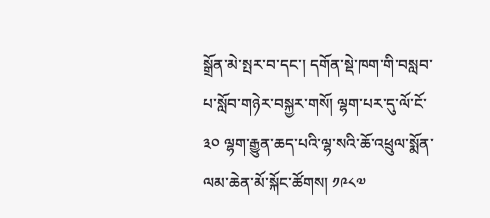སྒྲོན་མེ་སྤར་བ་དང་། དགོན་སྡེ་ཁག་གི་བསླབ་པ་སློབ་གཉེར་བསྐྱར་གསོ། ལྷག་པར་དུ་ལོ་ངོ་ ༣༠ ལྷག་རྒྱུན་ཆད་པའི་ལྷ་སའི་ཆོ་འཕྲུལ་སྨོན་ལམ་ཆེན་མོ་སྐོང་ཚོགས། ༡༩༨༧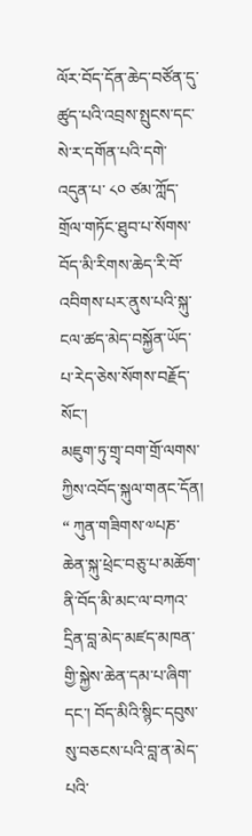ལོར་བོད་དོན་ཆེད་བཙོན་དུ་ཚུད་པའི་འབྲས་སྤུངས་དང་སེ་ར་དགོན་པའི་དགེ་འདུན་པ་ ༨༠ ཙམ་ཀློད་གྲོལ་གཏོང་ཐུབ་པ་སོགས་བོད་མི་རིགས་ཆེད་རི་བོ་འབིགས་པར་ནུས་པའི་སྐུ་ངལ་ཚད་མེད་བསྐྱོན་ཡོད་པ་རེད་ཅེས་སོགས་བརྗོད་སོང་།
མཇུག་ཏུ་གྲྭ་བག་གྲོ་ལགས་ཀྱིས་འབོད་སྐུལ་གནང་དོན། “ ཀུན་གཟིགས་༧པཎ་ཆེན་སྐུ་ཕྲེང་བཅུ་པ་མཆོག་ནི་བོད་མི་མང་ལ་བཀའ་དྲིན་བླ་མེད་མཛད་མཁན་གྱི་སྐྱེས་ཆེན་དམ་པ་ཞིག་དང་། བོད་མིའི་སྙིང་དབུས་སུ་བཅངས་པའི་བླ་ན་མེད་པའི་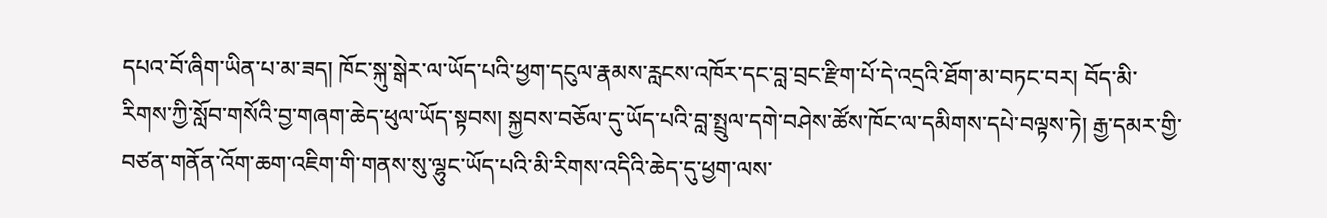དཔའ་བོ་ཞིག་ཡིན་པ་མ་ཟད། ཁོང་སྐུ་སྒེར་ལ་ཡོད་པའི་ཕྱག་དངུལ་རྣམས་རླངས་འཁོར་དང་བླ་བྲང་རྫིག་པོ་དེ་འདྲའི་ཐོག་མ་བཏང་བར། བོད་མི་རིགས་ཀྱི་སློབ་གསོའི་བྱ་གཞག་ཆེད་ཕུལ་ཡོད་སྟབས། སྐྱབས་བཅོལ་དུ་ཡོད་པའི་བླ་སྤྲུལ་དགེ་བཤེས་ཚོས་ཁོང་ལ་དམིགས་དཔེ་བལྟས་ཏེ། རྒྱ་དམར་གྱི་བཙན་གནོན་འོག་ཆག་འཇིག་གི་གནས་སུ་ལྷུང་ཡོད་པའི་མི་རིགས་འདིའི་ཆེད་དུ་ཕྱག་ལས་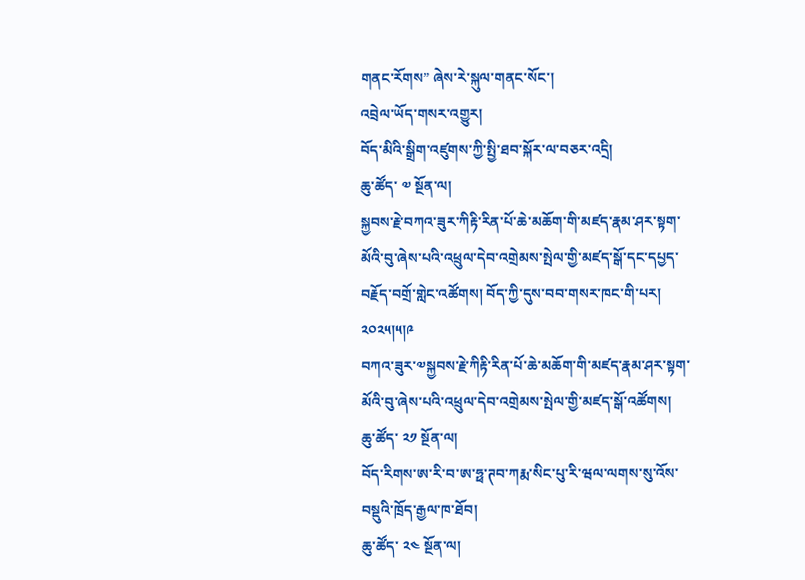གནང་རོགས” ཞེས་རེ་སྐུལ་གནང་སོང་།
འབྲེལ་ཡོད་གསར་འགྱུར།
བོད་མིའི་སྒྲིག་འཛུགས་ཀྱི་སྤྱི་ཐབ་སྐོར་ལ་བཅར་འདྲི།
ཆུ་ཚོད་ ༧ སྔོན་ལ།
སྐྱབས་རྗེ་བཀའ་ཟུར་ཀིརྟི་རིན་པོ་ཆེ་མཆོག་གི་མཛད་རྣམ་ཤར་སྟག་མོའི་བུ་ཞེས་པའི་འཕྲུལ་དེབ་འགྲེམས་སྤེལ་གྱི་མཛད་སྒོ་དང་དཔྱད་བརྗོད་བགྲོ་གླེང་འཚོགས། བོད་ཀྱི་དུས་བབ་གསར་ཁང་གི་པར། ༢༠༢༥།༥།༩
བཀའ་ཟུར་༧སྐྱབས་རྗེ་ཀིརྟི་རིན་པོ་ཆེ་མཆོག་གི་མཛད་རྣམ་ཤར་སྟག་མོའི་བུ་ཞེས་པའི་འཕྲུལ་དེབ་འགྲེམས་སྤེལ་གྱི་མཛད་སྒོ་འཚོགས།
ཆུ་ཚོད་ ༢༡ སྔོན་ལ།
བོད་རིགས་ཨ་རི་བ་ཨ་ཧྥ་ཊབ་ཀརྨ་སིང་པུ་རི་ཝལ་ལགས་སུ་འོས་བསྡུའི་ཁྲོད་རྒྱལ་ཁ་ཐོབ།
ཆུ་ཚོད་ ༢༤ སྔོན་ལ།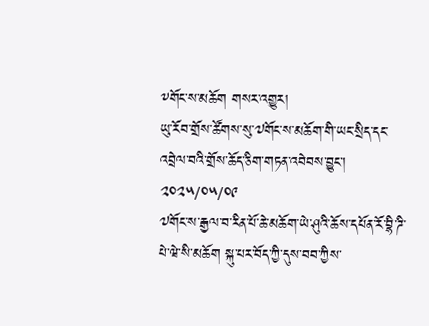༸གོང་ས་མཆོག གསར་འགྱུར།
ཡུ་རོབ་གྲོས་ཚོགས་སུ་༧གོང་ས་མཆོག་གི་ཡང་སྲིད་དང་འབྲེལ་བའི་གྲོས་ཆོད་ཅིག་གཏན་འབེབས་བྱུང་།
༢༠༢༥/༠༥/༠༩
༧གོང་ས་རྒྱལ་བ་རིན་པོ་ཆེ་མཆོག་ཡེ་ཤུའི་ཆོས་དཔོན་རོ་བྷི་ཌི་པེ་ཝེ་སི་མཆོག སྐུ་པར་བོད་ཀྱི་དུས་བབ་ཀྱིས་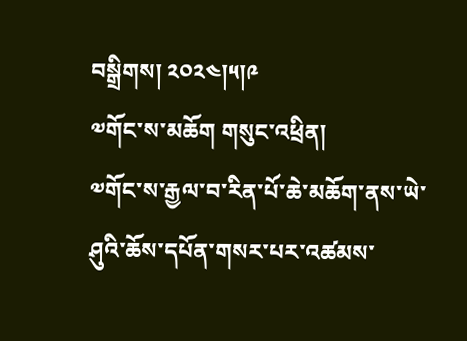བསྒྲིགས། ༢༠༢༤།༥།༩
༧གོང་ས་མཆོག གསུང་འཕྲིན།
༧གོང་ས་རྒྱལ་བ་རིན་པོ་ཆེ་མཆོག་ནས་ཡེ་ཤུའི་ཆོས་དཔོན་གསར་པར་འཚམས་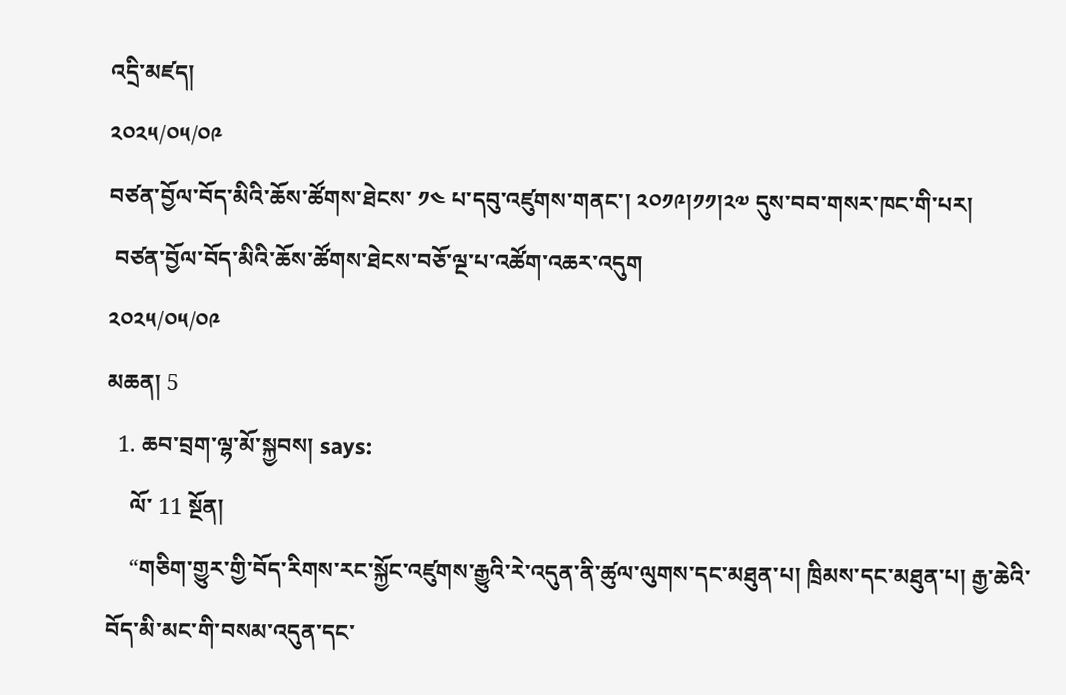འདྲི་མཛད།
༢༠༢༥/༠༥/༠༩
བཙན་བྱོལ་བོད་མིའི་ཆོས་ཚོགས་ཐེངས་ ༡༤ པ་དབུ་འཛུགས་གནང་། ༢༠༡༩།༡༡།༢༧ དུས་བབ་གསར་ཁང་གི་པར།
 བཙན་བྱོལ་བོད་མིའི་ཆོས་ཚོགས་ཐེངས་བཅོ་ལྔ་པ་འཚོག་འཆར་འདུག
༢༠༢༥/༠༥/༠༩
མཆན། 5
  1. ཆབ་བྲག་ལྷ་མོ་སྐྱབས། says:
    ལོ་ 11 སྔོན།
    “གཅིག་གྱུར་གྱི་བོད་རིགས་རང་སྐྱོང་འཛུགས་རྒྱུའི་རེ་འདུན་ནི་ཚུལ་ལུགས་དང་མཐུན་པ། ཁྲིམས་དང་མཐུན་པ། རྒྱ་ཆེའི་བོད་མི་མང་གི་བསམ་འདུན་དང་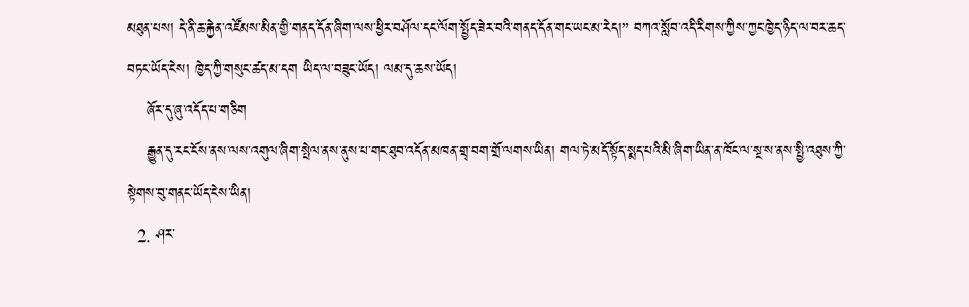མཐུན་པས། དེ་ནི་ཆ་རྐྱེན་འཛོམས་མིན་གྱི་གནད་དོན་ཞིག་ལས་ཕྱིར་བཤོལ་དང་ལོག་སྤྱོད་ཟེར་བའི་གནད་དོན་གང་ཡང་མ་རེད།” བཀའ་སློབ་འདི་རིགས་ཀྱིས་ཀྱང་ཁྱེད་ཉིད་ལ་བར་ཆད་བཏང་ཡོད་ངེས། ཁྱེད་ཀྱི་གསུང་ཚད་མ་དག ཡིད་ལ་བཟུང་ཡོད། ལམ་དུ་ཆས་ཡོད།
    ཞོར་དུ་ཞུ་འདོད་པ་གཅིག
    རྒྱུན་དུ་རང་ངོས་ནས་ལས་འགུལ་ཞིག་སྤེལ་ནས་ནུས་པ་གང་ཐུབ་འདོན་མཁན་གྲྭ་བག་གྲོ་ལགས་ཡིན། གལ་ཏེ་མདོ་སྟོད་སྨད་པའི་མི་ཞིག་ཡིན་ན་ཁོང་ལ་སྔ་ས་ནས་སྤྱི་འཐུས་ཀྱི་སྟེགས་བུ་གནང་ཡོད་ངེས་ཡིན།
  2. ཤར་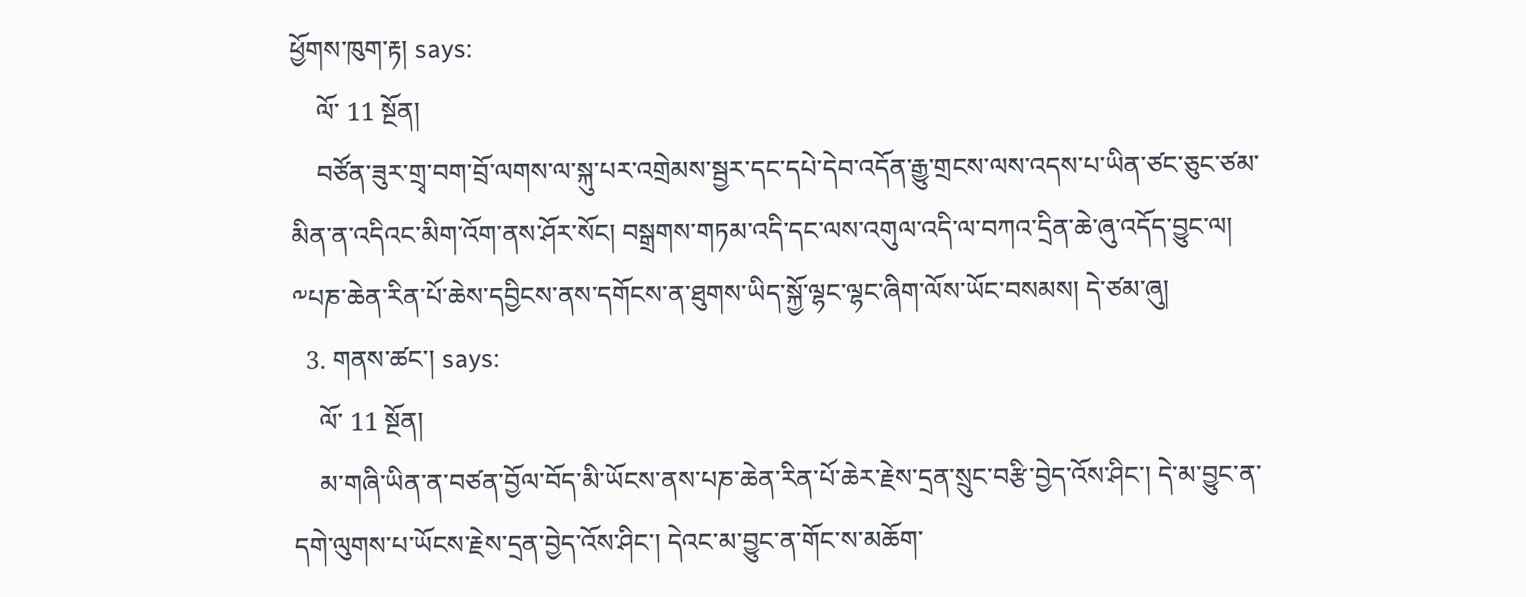ཕྱོགས་ཁུག་རྟ། says:
    ལོ་ 11 སྔོན།
    བཙོན་ཟུར་གྲྭ་བག་བྲོ་ལགས་ལ་སྐུ་པར་འགྲེམས་སྦྱར་དང་དཔེ་དེབ་འདོན་རྒྱུ་གྲངས་ལས་འདས་པ་ཡིན་ཙང་ཅུང་ཙམ་མིན་ན་འདིའང་མིག་འོག་ནས་ཤོར་སོང། བསྒྲགས་གཏམ་འདི་དང་ལས་འགུལ་འདི་ལ་བཀའ་དྲིན་ཆེ་ཞུ་འདོད་བྱུང་ལ། ༸པཎ་ཆེན་རིན་པོ་ཆེས་དབྱིངས་ནས་དགོངས་ན་ཐུགས་ཡིད་སྐྱོ་ལྷང་ལྷང་ཞིག་ལོས་ཡོང་བསམས། དེ་ཙམ་ཞུ།
  3. གནས་ཚང་། says:
    ལོ་ 11 སྔོན།
    མ་གཞི་ཡིན་ན་བཙན་བྱོལ་བོད་མི་ཡོངས་ནས་པཎ་ཆེན་རིན་པོ་ཆེར་རྗེས་དྲན་སྲུང་བརྩི་བྱེད་འོས་ཤིང་། དེ་མ་བྱུང་ན་དགེ་ལུགས་པ་ཡོངས་རྗེས་དྲན་བྱེད་འོས་ཤིང་། དེའང་མ་བྱུང་ན་གོང་ས་མཆོག་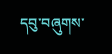དབུ་བཞུགས་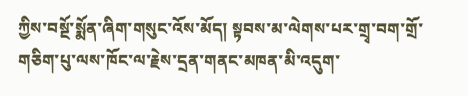ཀྱིས་བསྔོ་སྨོན་ཞིག་གསུང་འོས་མོད། སྟབས་མ་ལེགས་པར་གྲྭ་བག་གྲོ་གཅིག་པུ་ལས་ཁོང་ལ་རྗེས་དྲན་གནང་མཁན་མི་འདུག་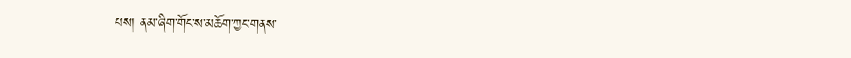པས། ནམ་ཞིག་གོང་ས་མཆོག་ཀྱང་གནས་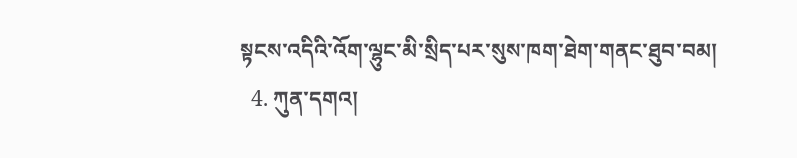སྟངས་འདིའི་འོག་ལྷུང་མི་སྲིད་པར་སུས་ཁག་ཐེག་གནང་ཐུབ་བམ།
  4. ཀུན་དགའ།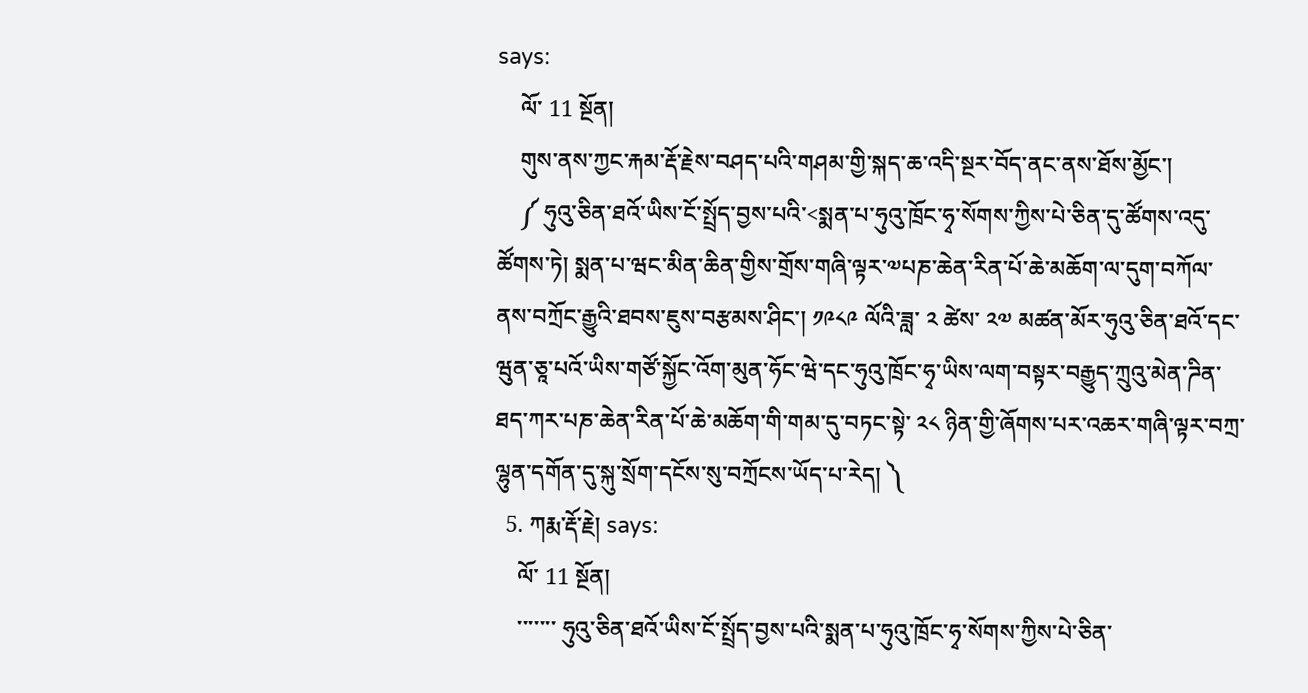says:
    ལོ་ 11 སྔོན།
    གུས་ནས་ཀྱང་རྐམ་རྡོ་རྗེས་བཤད་པའི་གཤམ་གྱི་སྐད་ཆ་འདི་སྔར་བོད་ནང་ནས་ཐོས་མྱོང་།
    ༼ ཧུའུ་ཅིན་ཐའོ་ཡིས་ངོ་སྤྲོད་བྱས་པའི་<སྨན་པ་ཧུའུ་ཁྲོང་ཧྭ་སོགས་ཀྱིས་པེ་ཅིན་དུ་ཚོགས་འདུ་ཚོགས་ཏེ། སྨན་པ་ཝང་མིན་ཆིན་གྱིས་གྲོས་གཞི་ལྟར་༧པཎ་ཆེན་རིན་པོ་ཆེ་མཆོག་ལ་དུག་བཀོལ་ནས་བཀྲོང་རྒྱུའི་ཐབས་ཇུས་བརྩམས་ཤིང་། ༡༩༨༩ ལོའི་ཟླ་ ༢ ཚེས་ ༢༧ མཚན་མོར་ཧུའུ་ཅིན་ཐའོ་དང་ཝུན་ཅཱ་པའོ་ཡིས་གཙོ་སྐྱོང་འོག་མུན་ཧོང་ཝེ་དང་ཧུའུ་ཁྲོང་ཧྭ་ཡིས་ལག་བསྟར་བརྒྱུད་ཀྲུའུ་མེན་ཌིན་ཐད་ཀར་པཎ་ཆེན་རིན་པོ་ཆེ་མཆོག་གི་གམ་དུ་བཏང་སྟེ་ ༢༨ ཉིན་གྱི་ཞོགས་པར་འཆར་གཞི་ལྟར་བཀྲ་ལྷུན་དགོན་དུ་སྐུ་སྲོག་དངོས་སུ་བཀྲོངས་ཡོད་པ་རེད། ༽
  5. ཀརྨ་རྡོ་རྗེ། says:
    ལོ་ 11 སྔོན།
    ་་་་་་་ ཧུའུ་ཅིན་ཐའོ་ཡིས་ངོ་སྤྲོད་བྱས་པའི་སྨན་པ་ཧུའུ་ཁྲོང་ཧྭ་སོགས་ཀྱིས་པེ་ཅིན་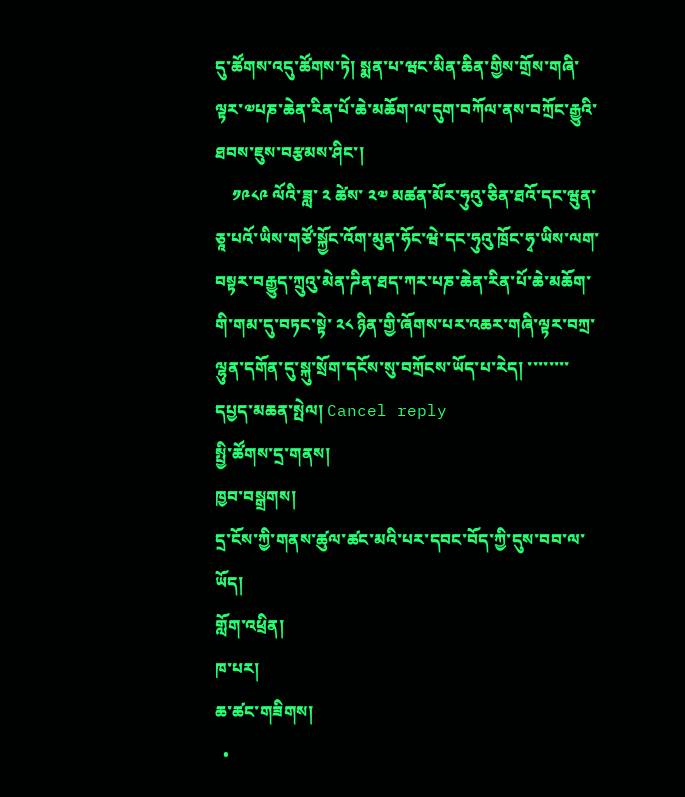དུ་ཚོགས་འདུ་ཚོགས་ཏེ། སྨན་པ་ཝང་མིན་ཆིན་གྱིས་གྲོས་གཞི་ལྟར་༧པཎ་ཆེན་རིན་པོ་ཆེ་མཆོག་ལ་དུག་བཀོལ་ནས་བཀྲོང་རྒྱུའི་ཐབས་ཇུས་བརྩམས་ཤིང་།
    ༡༩༨༩ ལོའི་ཟླ་ ༢ ཚེས་ ༢༧ མཚན་མོར་ཧུའུ་ཅིན་ཐའོ་དང་ཝུན་ཅཱ་པའོ་ཡིས་གཙོ་སྐྱོང་འོག་མུན་ཧོང་ཝེ་དང་ཧུའུ་ཁྲོང་ཧྭ་ཡིས་ལག་བསྟར་བརྒྱུད་ཀྲུའུ་མེན་ཌིན་ཐད་ཀར་པཎ་ཆེན་རིན་པོ་ཆེ་མཆོག་གི་གམ་དུ་བཏང་སྟེ་ ༢༨ ཉིན་གྱི་ཞོགས་པར་འཆར་གཞི་ལྟར་བཀྲ་ལྷུན་དགོན་དུ་སྐུ་སྲོག་དངོས་སུ་བཀྲོངས་ཡོད་པ་རེད། ་་་་་་་་
དཔྱད་མཆན་སྤེལ། Cancel reply
སྤྱི་ཚོགས་དྲ་གནས།
ཁྱབ་བསྒྲགས།
དྲ་ངོས་ཀྱི་གནས་ཚུལ་ཚང་མའི་པར་དབང་བོད་ཀྱི་དུས་བབ་ལ་ཡོད།
གློག་འཕྲིན།
ཁ་པར།
ཆ་ཚང་གཟིགས།
  •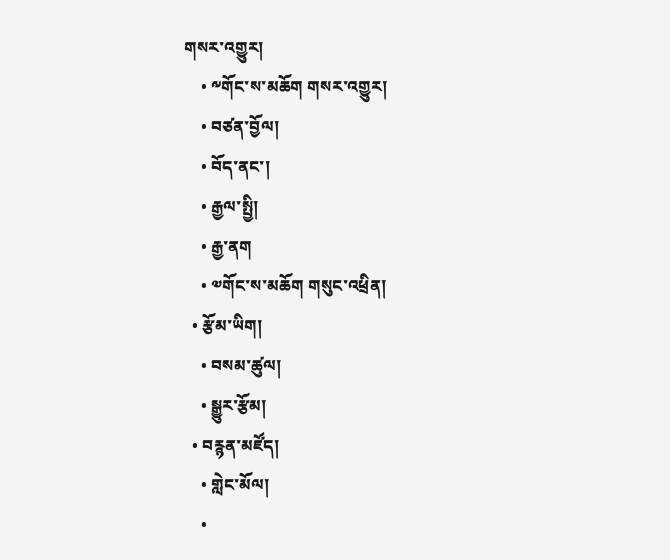གསར་འགྱུར།
    • ༸གོང་ས་མཆོག གསར་འགྱུར།
    • བཙན་བྱོལ།
    • བོད་ནང་།
    • རྒྱལ་སྤྱི།
    • རྒྱ་ནག
    • ༧གོང་ས་མཆོག གསུང་འཕྲིན།
  • རྩོམ་ཡིག།
    • བསམ་ཚུལ།
    • སྒྱུར་རྩོམ།
  • བརྙན་མཛོད།
    • གླེང་མོལ།
    •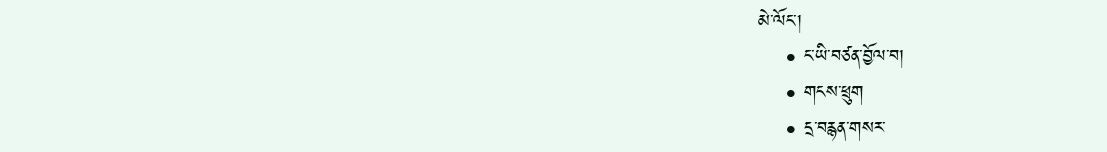མེ་ལོང་།
    • ང་ཡི་བཙན་བྱོལ་བ།
    • གངས་ཕྲུག
    • དྲ་བརྙན་གསར་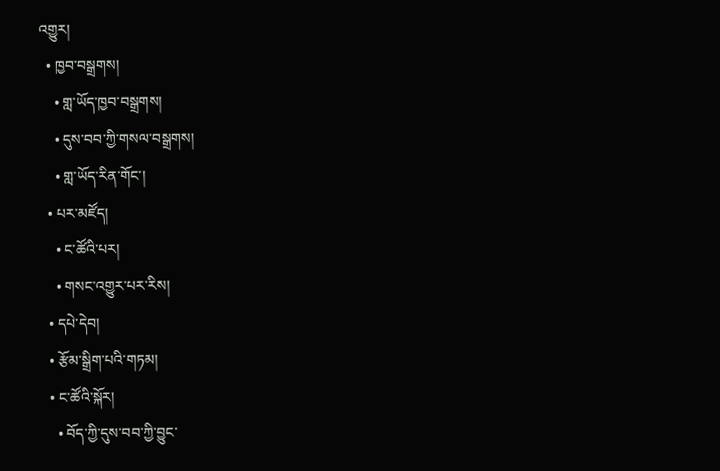འགྱུར།
  • ཁྱབ་བསྒྲགས།
    • གླ་ཡོད་ཁྱབ་བསྒྲགས།
    • དུས་བབ་ཀྱི་གསལ་བསྒྲགས།
    • གླ་ཡོད་རིན་གོང་།
  • པར་མཛོད།
    • ང་ཚོའི་པར།
    • གསང་འགྱུར་པར་རིས།
  • དཔེ་དེབ།
  • རྩོམ་སྒྲིག་པའི་གཏམ།
  • ང་ཚོའི་སྐོར།
    • བོད་ཀྱི་དུས་བབ་ཀྱི་བྱུང་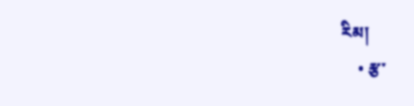རིམ།
    • རྩ་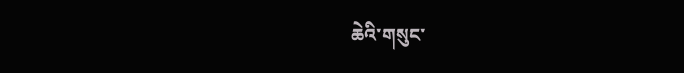ཆེའི་གསུང་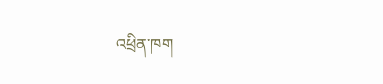འཕྲིན་ཁག